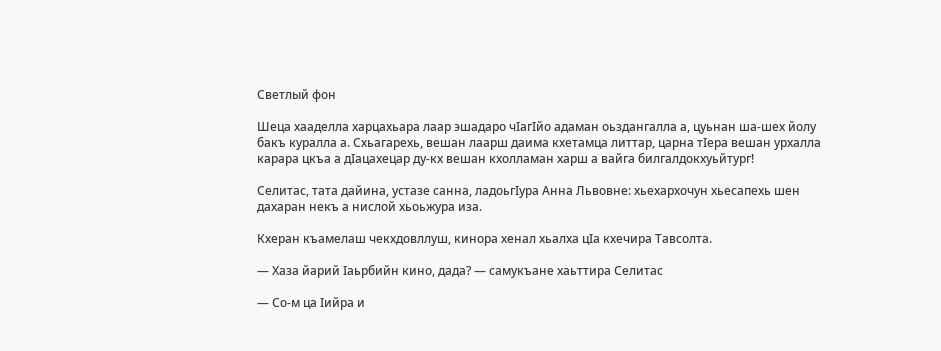Светлый фон

Шеца хааделла харцахьара лаар эшадаро чIагIйо адаман оьздангалла а, цуьнан ша-шех йолу бакъ куралла а. Схьагарехь, вешан лаарш даима кхетамца литтар, царна тIера вешан урхалла карара цкъа а дIацахецар ду-кх вешан кхолламан харш а вайга билгалдокхуьйтург!

Селитас, тата дайина, устазе санна, ладоьгIура Анна Львовне: хьехархочун хьесапехь шен дахаран некъ а нислой хьоьжура иза.

Кхеран къамелаш чекхдовллуш, кинора хенал хьалха цIа кхечира Тавсолта.

— Хаза йарий Iаьрбийн кино, дада? — самукъане хаьттира Селитас

— Со-м ца Iийра и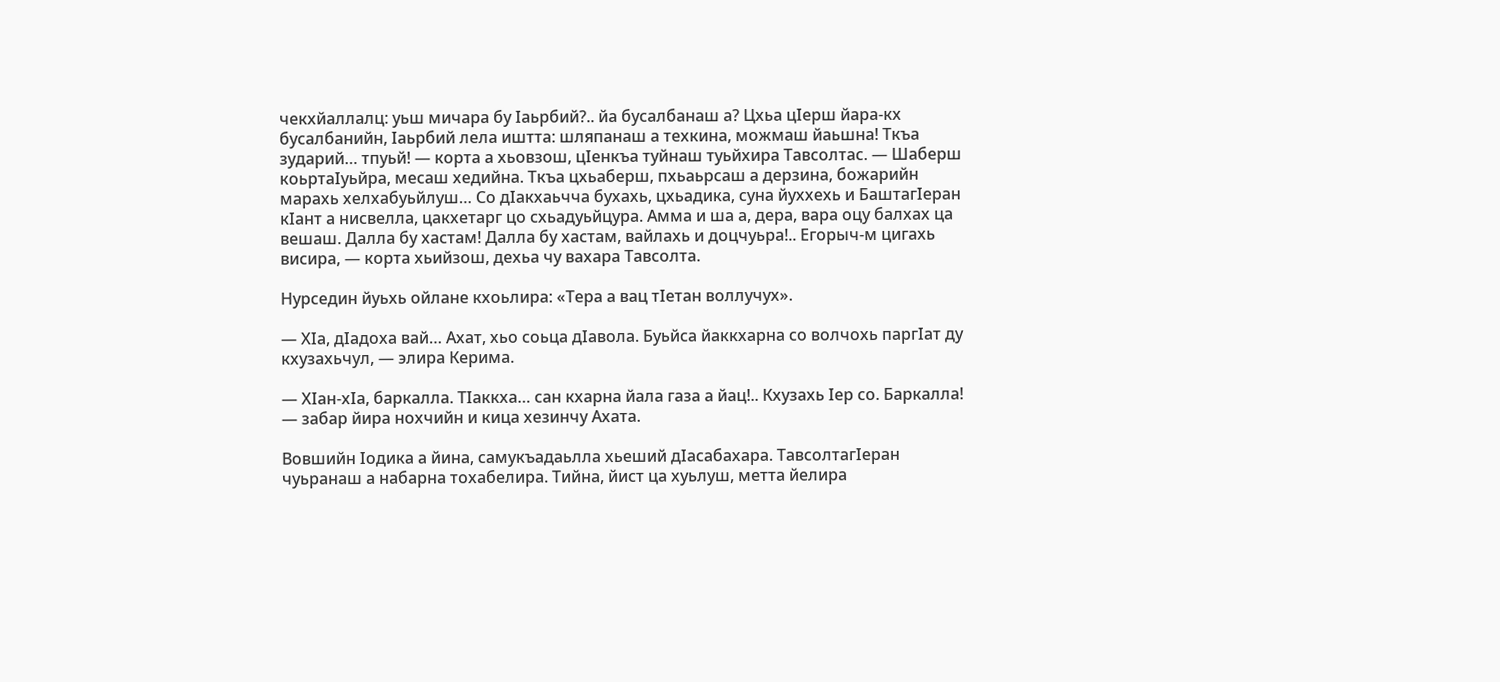чекхйаллалц: уьш мичара бу Iаьрбий?.. йа бусалбанаш а? Цхьа цIерш йара-кх бусалбанийн, Iаьрбий лела иштта: шляпанаш а техкина, можмаш йаьшна! Ткъа зударий… тпуьй! — корта а хьовзош, цIенкъа туйнаш туьйхира Тавсолтас. — Шаберш коьртаIуьйра, месаш хедийна. Ткъа цхьаберш, пхьаьрсаш а дерзина, божарийн марахь хелхабуьйлуш… Со дIакхаьчча бухахь, цхьадика, суна йуххехь и БаштагIеран кIант а нисвелла, цакхетарг цо схьадуьйцура. Амма и ша а, дера, вара оцу балхах ца вешаш. Далла бу хастам! Далла бу хастам, вайлахь и доцчуьра!.. Егорыч-м цигахь висира, — корта хьийзош, дехьа чу вахара Тавсолта.

Нурседин йуьхь ойлане кхоьлира: «Тера а вац тIетан воллучух».

— ХIа, дIадоха вай… Ахат, хьо соьца дIавола. Буьйса йаккхарна со волчохь паргIат ду кхузахьчул, — элира Керима.

— ХIан-хIа, баркалла. ТIаккха… сан кхарна йала газа а йац!.. Кхузахь Iер со. Баркалла! — забар йира нохчийн и кица хезинчу Ахата.

Вовшийн Iодика а йина, самукъадаьлла хьеший дIасабахара. ТавсолтагIеран чуьранаш а набарна тохабелира. Тийна, йист ца хуьлуш, метта йелира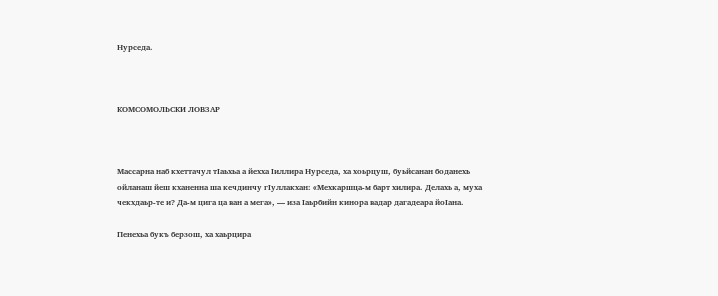Нурседа.



КОМСОМОЛЬСКИ ЛОВЗАР



Массарна наб кхеттачул тIаьхьа а йехха Iиллира Нурседа, ха хоьрцуш, буьйсанан боданехь ойланаш йеш кханенна ша кечдинчу гIуллакхан: «Мехкаршца-м барт хилира. Делахь а, муха чекхдаьр-те и? Да-м цига ца ван а мега», — иза Iаьрбийн кинора вадар дагадеара йоIана.

Пенехьа букъ берзош, ха хаьрцира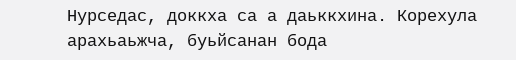Нурседас, доккха са а даьккхина. Корехула арахьаьжча, буьйсанан бода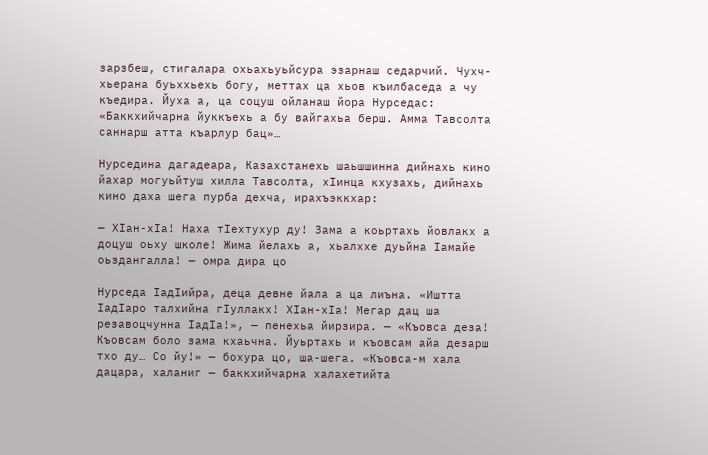зарзбеш, стигалара охьахьуьйсура эзарнаш седарчий. Чухч-хьерана буьххьехь богу, меттах ца хьов къилбаседа а чу къедира. Йуха а, ца соцуш ойланаш йора Нурседас: «Баккхийчарна йуккъехь а бу вайгахьа берш. Амма Тавсолта саннарш атта къарлур бац»…

Нурседина дагадеара, Казахстанехь шаьшшинна дийнахь кино йахар могуьйтуш хилла Тавсолта, хIинца кхузахь, дийнахь кино даха шега пурба дехча, ирахъэккхар:

— ХIан-хIа! Наха тIехтухур ду! Зама а коьртахь йовлакх а доцуш оьху школе! Жима йелахь а, хьалххе дуьйна Iамайе оьздангалла! — омра дира цо

Нурседа IадIийра, деца девне йала а ца лиъна. «Иштта IадIаро талхийна гIуллакх! ХIан-хIа! Мегар дац ша резавоцчунна IадIа!», — пенехьа йирзира. — «Къовса деза! Къовсам боло зама кхаьчна. Йуьртахь и къовсам айа дезарш тхо ду… Со йу!» — бохура цо, ша-шега. «Къовса-м хала дацара, халаниг — баккхийчарна халахетийта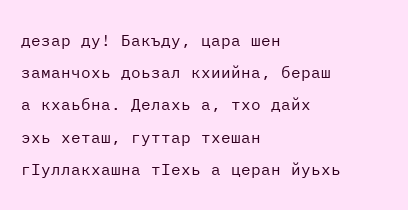дезар ду! Бакъду, цара шен заманчохь доьзал кхиийна, бераш а кхаьбна. Делахь а, тхо дайх эхь хеташ, гуттар тхешан гIуллакхашна тIехь а церан йуьхь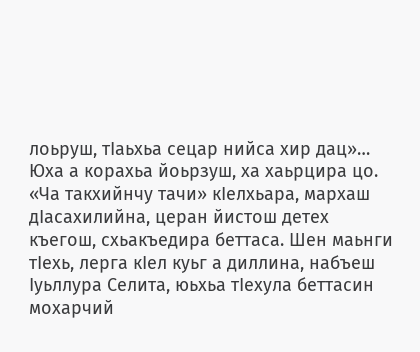лоьруш, тIаьхьа сецар нийса хир дац»… Юха а корахьа йоьрзуш, ха хаьрцира цо. «Ча такхийнчу тачи» кIелхьара, мархаш дIасахилийна, церан йистош детех къегош, схьакъедира беттаса. Шен маьнги тIехь, лерга кIел куьг а диллина, набъеш Iуьллура Селита, юьхьа тIехула беттасин мохарчий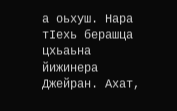а оьхуш. Нара тIехь берашца цхьаьна йижинера Джейран. Ахат,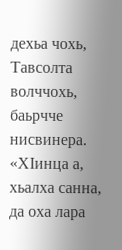дехьа чохь, Тавсолта волччохь, баьрчче нисвинера. «ХIинца а, хьалха санна, да оха лара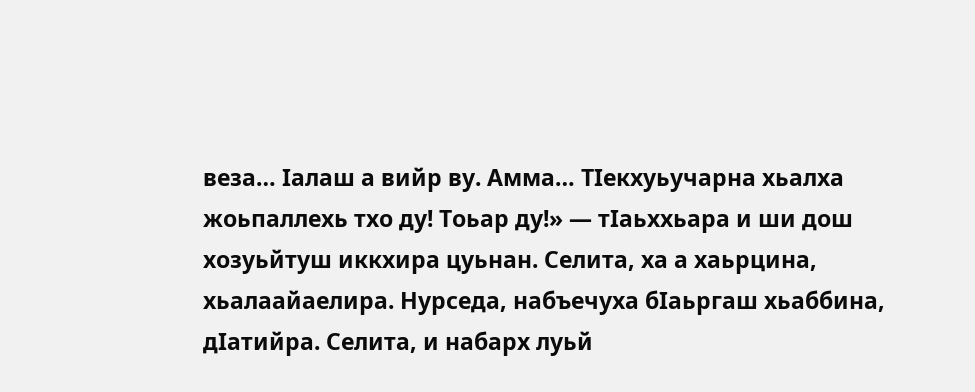веза… Iалаш а вийр ву. Амма… ТIекхуьучарна хьалха жоьпаллехь тхо ду! Тоьар ду!» — тIаьххьара и ши дош хозуьйтуш иккхира цуьнан. Селита, ха а хаьрцина, хьалаайаелира. Нурседа, набъечуха бIаьргаш хьаббина, дIатийра. Селита, и набарх луьй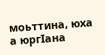моьттина, юха а юргIана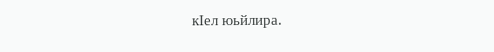кIел юьйлира.